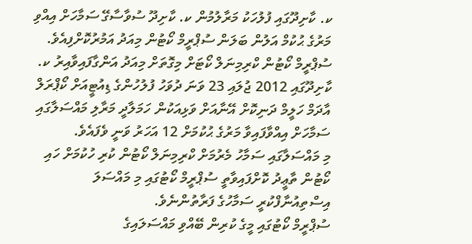ކ. ކާށިދޫގައި ފުލުހަކު މަރާލުމުން ކ. ކާށިދޫ ސުވާސާގޭ ސަމާހަށް އިއްވި މަރުގެ ޙުކުމް އަލުން ބަލަން ސުޕްރީމް ކޯޓުން މިއަދު އަމުރުކޮށްފިއެވެ.
ސުޕްރީމް ކޯޓުން ކްރިމިނަލް ކޯޓަށް މިގޮތަށް މިއަދު އަންގާފައިވާއިރު ކ. ކާށިދޫގައި 2012 ޖުލައި 23 ވަނަ ދުވަހު ފުލުހުންގެ ޑިއުޓީއަށް ކޯޕްރަލް އާދަމް ހަލީމް ދަނިކޮށް އޭނާއަށް ވަޅިއަކުން ހަމަލާދީ މަރާލި މައްސަލާގައި ސަމާހަށް އިއްވާފައިވާ މަރުގެ ޙުކުމަށް 12 އަހަރު ވަނީ ވެފައެވެ.
މި މައްސަލާގައި ސަމާހު މެރުމަށް ކްރިމިނަލް ކޯޓުން ކުރި ހުކުމަށް ހައި ކޯޓުން ތާޢީދު ކޮށްފައިވާތީ ސުޕްރީމް ކޯޓުގައި މި މައްސަލަ އިސްތިއުނާފްކުރީ ސަމާހުގެ ފަރާތުންނެވެ.
ސުޕްރީމް ކޯޓުގައި މީގެ ކުރިން ބޭއްވި މައްސަލައިގެ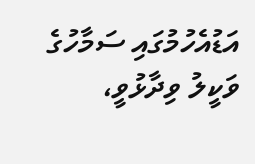އަޑުއެހުމުގައި ސަމާހުގެ ވަކީލު ވިދާޅުވީ،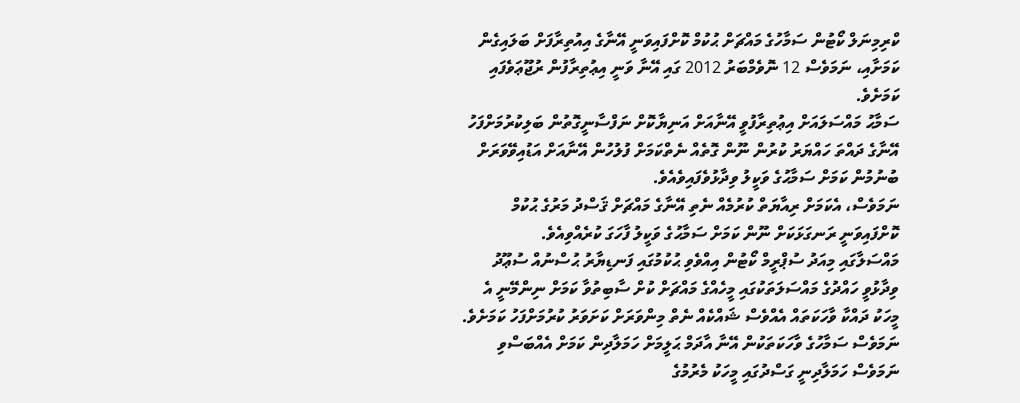ކްރިމިނަލް ކޯޓުން ސަމާހުގެ މައްޗަށް ޙުކުމް ކޮށްފައިވަނީ އޭނާގެ އިއުތިރާފަށް ބަލައިގެން ކަމަށާއި، ނަމަވެސް 12 ނޮވެމްބަރު 2012 ގައި އޭނާ ވަނީ އިޢުތިރާފުން ރުޖޫޢަވެފައި ކަމަށެވެ.
ސަމާޙު މައްސަލައަށް އިޢުތިރާފުވީ އޭނާއަށް އަނިޔާކޮށް ނަފްސާނީގޮތުން ބަލިކުރުމަށްފަހު އޭނާގެ ދައްތަ ހައްޔަރު ކުރުން ނޫން ގޮތެއް ނެތްކަމަށް ފުލުހުން އޭނާއަށް އަޑުއިވޭވަރަށް ބުނުމުން ކަމަށް ސަމާޙުގެ ވަކީލު ވިދާޅުވެފައިވެއެވެ.
ނަމަވެސް، އެކަމަށް ރިއާޔަތް ކުރުމެއް ނެތި އޭނާގެ މައްޗަށް ޤަސްދު މަރުގެ ޙުކުމް ކޮށްފައިވަނީ ރަނގަޅަކަށް ނޫން ކަމަށް ސަމާޙުގެ ވަކީލު ފާހަގަ ކުރެއްވިއެވެ.
މައްސަލާގައި މިއަދު ސުޕްރީމް ކޯޓުން އިއްވެވި ޙުކުމުގައި ފަނޑިޔާރު ޙުސްނުއް ސުޢޫދު ވިދާޅުވީ ހައްދުގެ މައްސަލަތަކުގައި މީހެއްގެ މައްޗަށް ކުށް ސާބިތުވާ ކަމަށް ނިންމޭނީ އެ މީހަކު ދައްކާ ވާހަކަތައް އެއްވެސް ޝައްކެއް ނެތް މިންވަރަށް ކަށަވަރު ކުރުމަށްފަހު ކަމަށެވެ.
ނަމަވެސް ސަމާހުގެ ވާހަކަތަކުން އޭނާ އާދަމް ޙަލީމަށް ހަމަލާދިން ކަމަށް އެއްބަސްވި ނަމަވެސް ހަމަލާދިނީ ގަސްދުގައި މީހަކު މެރުމުގެ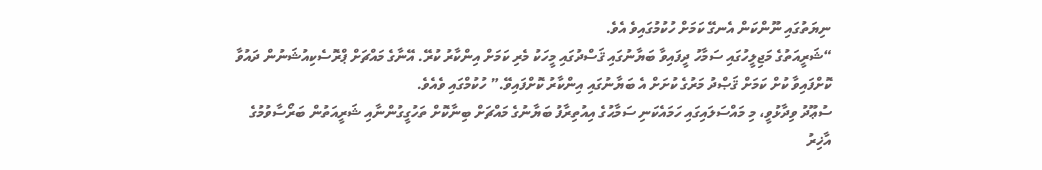ނިޔަތުގައި ނޫންކަން އެނގޭ ކަމަށް ހުކުމުގައިވެ އެވެ.
“ޝަރީއަތުގެ މަޖިލީހުގައި ސަމާހު ދީފައިވާ ބަޔާނުގައި ޤަސްދުގައި މީހަކު މެރި ކަމަށް އިންކާރު ކުރޭ. އޭނާގެ މައްޗަށް ޕްރޮސެކިއުޝަނުން ދައުވާ ކޮށްފައިވާ ކުށް ކަމަށް ޤަޞްދު މަރުގެ ކުށަށް އެ ބަޔާނުގައި އިންކާރު ކޮށްފައިވޭ.” ހުކުމްގައި ވެއެވެ.
ސުޢޫދު ވިދާޅުވީ، މި މައްސަލައިގައި ހަމައެކަނި ސަމާޙުގެ އިއުތިރާފު ބަޔާނުގެ މައްޗަށް ބިނާކޮށް ތަހުގީގުންނާއި ޝަރީއަތުން ބަރޯސާވުމުގެ އާޚިރު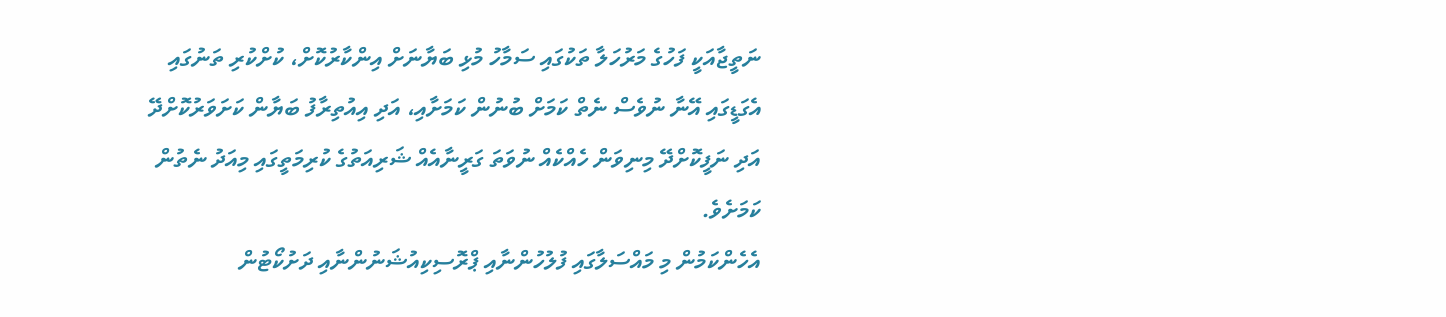ނަތީޖާއަކީ ފަހުގެ މަރުހަލާ ތަކުގައި ސަމާހު މުޅި ބަޔާނަށް އިންކާރުކޮށް، ކުށްކުރި ތަނުގައި އެގަޑީގައި އޭނާ ނުވެސް ނެތް ކަމަށް ބުނުން ކަމަށާއި، އަދި އިއުތިރާފު ބަޔާން ކަށަވަރުކޮށްދޭ އަދި ނަފީކޮށްދޭ މިނިވަން ހެއްކެއް ނުވަތަ ގަރީނާއެއް ޝަރިއަތުގެ ކުރިމަތީގައި މިއަދު ނެތުން ކަމަށެވެ.
އެހެންކަމުން މި މައްސަލާގައި ފުލުހުންނާއި ޕްރޮސިކިއުޝަނުންނާއި ދަށުކޯޓުން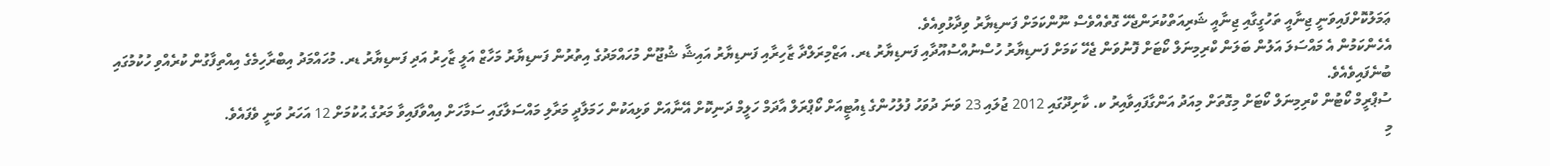ޢަމަލުކޮށްފައިވަނީ ޖިނާއީ ތަހުގީގާއި ޖިނާއީ ޝަރިއަތްކުރަންޖެހޭ ގޮތެއްވެސް ނޫންކަމަށް ފަނޑިޔާރު ވިދާޅުވިއެވެ.
އެހެންކަމުން އެ މައްސަލަ އަލުން ބަލަން ކްރިމިނަލް ކޯޓަށް ފޮނުވަން ޖެހޭ ކަމަށް ފަނޑިޔާރު ހުސްނުއްސުއޫދާއި ފަނޑިޔާރު ޑރ. އަޒްމިރަލްދާ ޒާހިރާއި ފަނޑިޔާރު އައިޝާ ޝުޖޫން މުހައްމަދުގެ އިތުރުން ފަނޑިޔާރު މަހާޒް އަލީ ޒާހިރު އަދި ފަނޑިޔާރު ޑރ. މުހައްމަދު އިބްރާހިމެގެ އިއްތިފާގުން ކުރެއްވި ހުކުމުގައި ބުނެފައިވެއެވެ.
ސުޕްރީމް ކޯޓުން ކްރިމިނަލް ކޯޓަށް މިގޮތަށް މިއަދު އަންގާފައިވާއިރު ކ. ކާށިދޫގައި 2012 ޖުލައި 23 ވަނަ ދުވަހު ފުލުހުންގެ ޑިއުޓީއަށް ކޯޕްރަލް އާދަމް ހަލީމް ދަނިކޮށް އޭނާއަށް ވަޅިއަކުން ހަމަލާދީ މަރާލި މައްސަލާގައި ސަމާހަށް އިއްވާފައިވާ މަރުގެ ޙުކުމަށް 12 އަހަރު ވަނީ ވެފައެވެ.
މި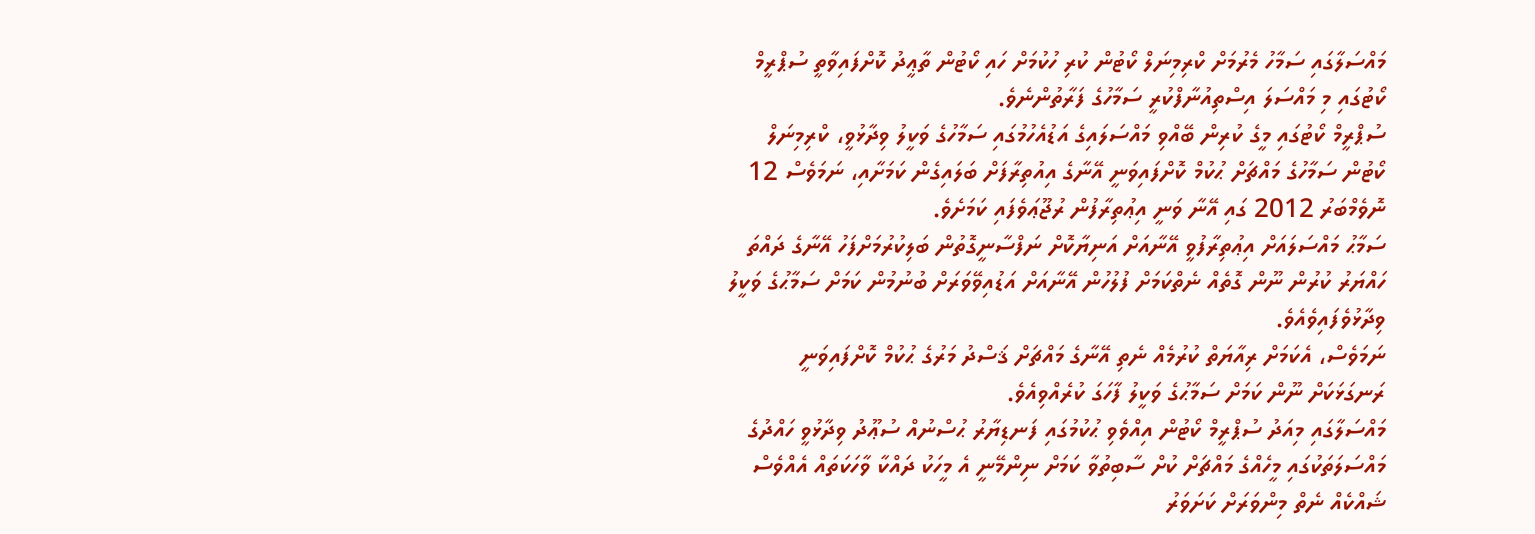މައްސަލާގައި ސަމާހު މެރުމަށް ކްރިމިނަލް ކޯޓުން ކުރި ހުކުމަށް ހައި ކޯޓުން ތާޢީދު ކޮށްފައިވާތީ ސުޕްރީމް ކޯޓުގައި މި މައްސަލަ އިސްތިއުނާފްކުރީ ސަމާހުގެ ފަރާތުންނެވެ.
ސުޕްރީމް ކޯޓުގައި މީގެ ކުރިން ބޭއްވި މައްސަލައިގެ އަޑުއެހުމުގައި ސަމާހުގެ ވަކީލު ވިދާޅުވީ، ކްރިމިނަލް ކޯޓުން ސަމާހުގެ މައްޗަށް ޙުކުމް ކޮށްފައިވަނީ އޭނާގެ އިއުތިރާފަށް ބަލައިގެން ކަމަށާއި، ނަމަވެސް 12 ނޮވެމްބަރު 2012 ގައި އޭނާ ވަނީ އިޢުތިރާފުން ރުޖޫޢަވެފައި ކަމަށެވެ.
ސަމާޙު މައްސަލައަށް އިޢުތިރާފުވީ އޭނާއަށް އަނިޔާކޮށް ނަފްސާނީގޮތުން ބަލިކުރުމަށްފަހު އޭނާގެ ދައްތަ ހައްޔަރު ކުރުން ނޫން ގޮތެއް ނެތްކަމަށް ފުލުހުން އޭނާއަށް އަޑުއިވޭވަރަށް ބުނުމުން ކަމަށް ސަމާޙުގެ ވަކީލު ވިދާޅުވެފައިވެއެވެ.
ނަމަވެސް، އެކަމަށް ރިއާޔަތް ކުރުމެއް ނެތި އޭނާގެ މައްޗަށް ޤަސްދު މަރުގެ ޙުކުމް ކޮށްފައިވަނީ ރަނގަޅަކަށް ނޫން ކަމަށް ސަމާޙުގެ ވަކީލު ފާހަގަ ކުރެއްވިއެވެ.
މައްސަލާގައި މިއަދު ސުޕްރީމް ކޯޓުން އިއްވެވި ޙުކުމުގައި ފަނޑިޔާރު ޙުސްނުއް ސުޢޫދު ވިދާޅުވީ ހައްދުގެ މައްސަލަތަކުގައި މީހެއްގެ މައްޗަށް ކުށް ސާބިތުވާ ކަމަށް ނިންމޭނީ އެ މީހަކު ދައްކާ ވާހަކަތައް އެއްވެސް ޝައްކެއް ނެތް މިންވަރަށް ކަށަވަރު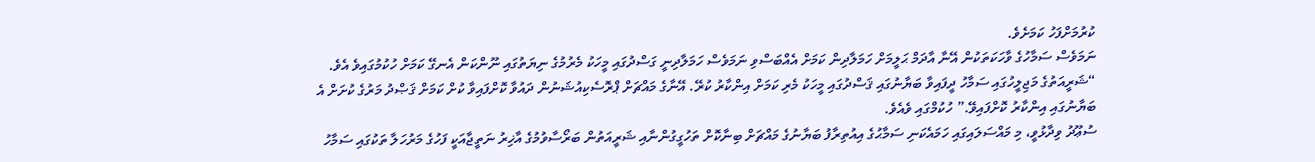ކުރުމަށްފަހު ކަމަށެވެ.
ނަމަވެސް ސަމާހުގެ ވާހަކަތަކުން އޭނާ އާދަމް ޙަލީމަށް ހަމަލާދިން ކަމަށް އެއްބަސްވި ނަމަވެސް ހަމަލާދިނީ ގަސްދުގައި މީހަކު މެރުމުގެ ނިޔަތުގައި ނޫންކަން އެނގޭ ކަމަށް ހުކުމުގައިވެ އެވެ.
“ޝަރީއަތުގެ މަޖިލީހުގައި ސަމާހު ދީފައިވާ ބަޔާނުގައި ޤަސްދުގައި މީހަކު މެރި ކަމަށް އިންކާރު ކުރޭ. އޭނާގެ މައްޗަށް ޕްރޮސެކިއުޝަނުން ދައުވާ ކޮށްފައިވާ ކުށް ކަމަށް ޤަޞްދު މަރުގެ ކުށަށް އެ ބަޔާނުގައި އިންކާރު ކޮށްފައިވޭ.” ހުކުމްގައި ވެއެވެ.
ސުޢޫދު ވިދާޅުވީ، މި މައްސަލައިގައި ހަމައެކަނި ސަމާޙުގެ އިއުތިރާފު ބަޔާނުގެ މައްޗަށް ބިނާކޮށް ތަހުގީގުންނާއި ޝަރީއަތުން ބަރޯސާވުމުގެ އާޚިރު ނަތީޖާއަކީ ފަހުގެ މަރުހަލާ ތަކުގައި ސަމާހު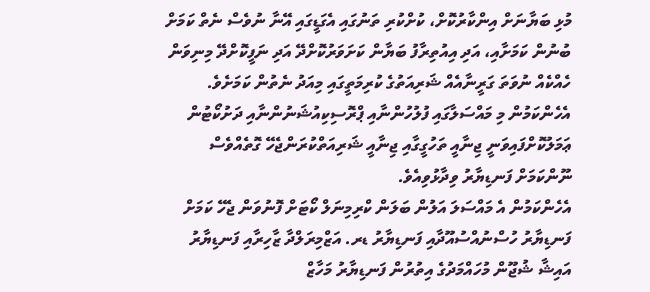މުޅި ބަޔާނަށް އިންކާރުކޮށް، ކުށްކުރި ތަނުގައި އެގަޑީގައި އޭނާ ނުވެސް ނެތް ކަމަށް ބުނުން ކަމަށާއި، އަދި އިއުތިރާފު ބަޔާން ކަށަވަރުކޮށްދޭ އަދި ނަފީކޮށްދޭ މިނިވަން ހެއްކެއް ނުވަތަ ގަރީނާއެއް ޝަރިއަތުގެ ކުރިމަތީގައި މިއަދު ނެތުން ކަމަށެވެ.
އެހެންކަމުން މި މައްސަލާގައި ފުލުހުންނާއި ޕްރޮސިކިއުޝަނުންނާއި ދަށުކޯޓުން ޢަމަލުކޮށްފައިވަނީ ޖިނާއީ ތަހުގީގާއި ޖިނާއީ ޝަރިއަތްކުރަންޖެހޭ ގޮތެއްވެސް ނޫންކަމަށް ފަނޑިޔާރު ވިދާޅުވިއެވެ.
އެހެންކަމުން އެ މައްސަލަ އަލުން ބަލަން ކްރިމިނަލް ކޯޓަށް ފޮނުވަން ޖެހޭ ކަމަށް ފަނޑިޔާރު ހުސްނުއްސުއޫދާއި ފަނޑިޔާރު ޑރ. އަޒްމިރަލްދާ ޒާހިރާއި ފަނޑިޔާރު އައިޝާ ޝުޖޫން މުހައްމަދުގެ އިތުރުން ފަނޑިޔާރު މަހާޒް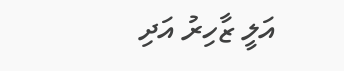އަލީ ޒާހިރު އަދި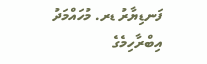ފަނޑިޔާރު ޑރ. މުހައްމަދު އިބްރާހިމެގެ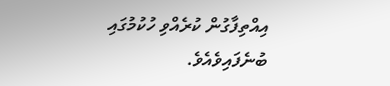އިއްތިފާގުން ކުރެއްވި ހުކުމުގައި ބުނެފައިވެއެވެ.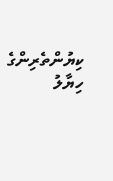ކިޔުންތެރިންގެ ހިޔާލު